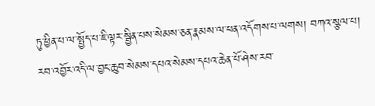ཏུ་ཕྱིན་པ་ལ་སྤྱོད་པ་ཇི་ལྟར་སྦྱིན་པས་སེམས་ཅན་རྣམས་ལ་ཕན་འདོགས་པ་ལགས། བཀའ་སྩལ་པ། རབ་འབྱོར་འདི་ལ་བྱང་ཆུབ་སེམས་དཔའ་སེམས་དཔའ་ཆེན་པོ་ཤེས་རབ་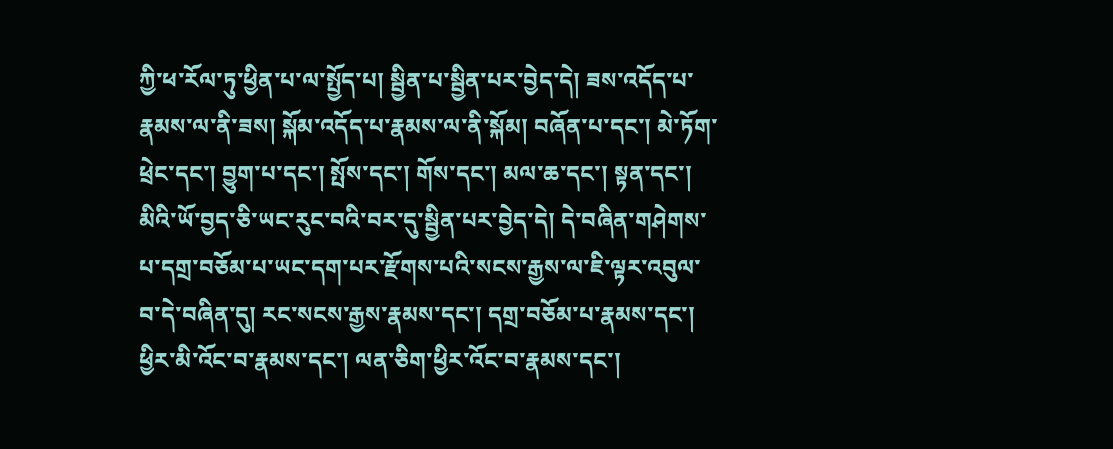ཀྱི་ཕ་རོལ་ཏུ་ཕྱིན་པ་ལ་སྤྱོད་པ། སྦྱིན་པ་སྦྱིན་པར་བྱེད་དེ། ཟས་འདོད་པ་རྣམས་ལ་ནི་ཟས། སྐོམ་འདོད་པ་རྣམས་ལ་ནི་སྐོམ། བཞོན་པ་དང་། མེ་ཏོག་ཕྲེང་དང་། བྱུག་པ་དང་། སྤོས་དང་། གོས་དང་། མལ་ཆ་དང་། སྟན་དང་། མིའི་ཡོ་བྱད་ཅི་ཡང་རུང་བའི་བར་དུ་སྦྱིན་པར་བྱེད་དེ། དེ་བཞིན་གཤེགས་པ་དགྲ་བཅོམ་པ་ཡང་དག་པར་རྫོགས་པའི་སངས་རྒྱས་ལ་ཇི་ལྟར་འབུལ་བ་དེ་བཞིན་དུ། རང་སངས་རྒྱས་རྣམས་དང་། དགྲ་བཅོམ་པ་རྣམས་དང་། ཕྱིར་མི་འོང་བ་རྣམས་དང་། ལན་ཅིག་ཕྱིར་འོང་བ་རྣམས་དང་།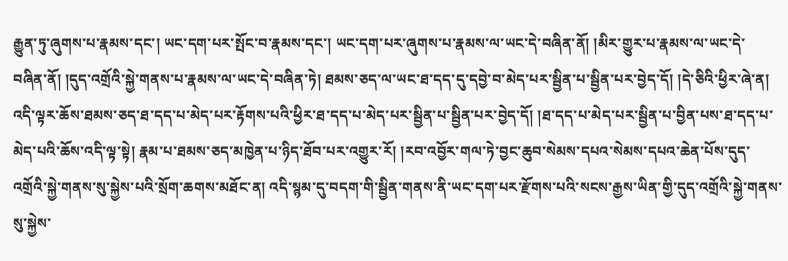རྒྱུན་ཏུ་ཞུགས་པ་རྣམས་དང་། ཡང་དག་པར་སྤོང་བ་རྣམས་དང་། ཡང་དག་པར་ཞུགས་པ་རྣམས་ལ་ཡང་དེ་བཞིན་ནོ། །མིར་གྱུར་པ་རྣམས་ལ་ཡང་དེ་བཞིན་ནོ། །དུད་འགྲོའི་སྐྱེ་གནས་པ་རྣམས་ལ་ཡང་དེ་བཞིན་ཏེ། ཐམས་ཅད་ལ་ཡང་ཐ་དད་དུ་དབྱེ་བ་མེད་པར་སྦྱིན་པ་སྦྱིན་པར་བྱེད་དོ། །དེ་ཅིའི་ཕྱིར་ཞེ་ན། འདི་ལྟར་ཆོས་ཐམས་ཅད་ཐ་དད་པ་མེད་པར་རྟོགས་པའི་ཕྱིར་ཐ་དད་པ་མེད་པར་སྦྱིན་པ་སྦྱིན་པར་བྱེད་དོ། །ཐ་དད་པ་མེད་པར་སྦྱིན་པ་བྱིན་པས་ཐ་དད་པ་མེད་པའི་ཆོས་འདི་ལྟ་སྟེ། རྣམ་པ་ཐམས་ཅད་མཁྱེན་པ་ཉིད་ཐོབ་པར་འགྱུར་རོ། །རབ་འབྱོར་གལ་ཏེ་བྱང་ཆུབ་སེམས་དཔའ་སེམས་དཔའ་ཆེན་པོས་དུད་འགྲོའི་སྐྱེ་གནས་སུ་སྐྱེས་པའི་སྲོག་ཆགས་མཐོང་ན། འདི་སྙམ་དུ་བདག་གི་སྦྱིན་གནས་ནི་ཡང་དག་པར་རྫོགས་པའི་སངས་རྒྱས་ཡིན་གྱི་དུད་འགྲོའི་སྐྱེ་གནས་སུ་སྐྱེས་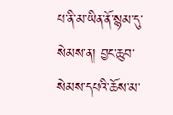པ་ནི་མ་ཡིན་ནོ་སྙམ་དུ་སེམས་ན། བྱང་ཆུབ་སེམས་དཔའི་ཆོས་མ་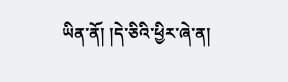ཡིན་ནོ། །དེ་ཅིའི་ཕྱིར་ཞེ་ན།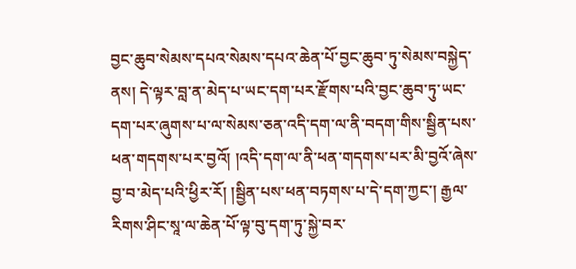བྱང་ཆུབ་སེམས་དཔའ་སེམས་དཔའ་ཆེན་པོ་བྱང་ཆུབ་ཏུ་སེམས་བསྐྱེད་ནས། དེ་ལྟར་བླ་ན་མེད་པ་ཡང་དག་པར་རྫོགས་པའི་བྱང་ཆུབ་ཏུ་ཡང་དག་པར་ཞུགས་པ་ལ་སེམས་ཅན་འདི་དག་ལ་ནི་བདག་གིས་སྦྱིན་པས་ཕན་གདགས་པར་བྱའོ། །འདི་དག་ལ་ནི་ཕན་གདགས་པར་མི་བྱའོ་ཞེས་བྱ་བ་མེད་པའི་ཕྱིར་རོ། །སྦྱིན་པས་ཕན་བཏགས་པ་དེ་དག་ཀྱང་། རྒྱལ་རིགས་ཤིང་སཱ་ལ་ཆེན་པོ་ལྟ་བུ་དག་ཏུ་སྐྱེ་བར་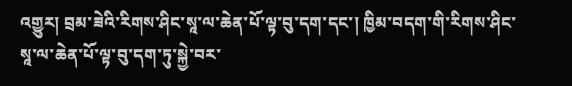འགྱུར། བྲམ་ཟེའི་རིགས་ཤིང་སཱ་ལ་ཆེན་པོ་ལྟ་བུ་དག་དང་། ཁྱིམ་བདག་གི་རིགས་ཤིང་སཱ་ལ་ཆེན་པོ་ལྟ་བུ་དག་ཏུ་སྐྱེ་བར་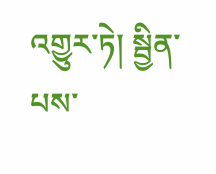འགྱུར་ཏེ། སྦྱིན་པས་